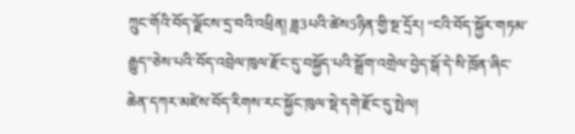ཀྲུང་གོའི་བོད་ལྗོངས་དྲ་བའི་འཕྲིན། ཟླ3པའི་ཚེས5ཉིན་གྱི་སྔ་དྲོར། “ངའི་བོད་སྐྱོར་གཏམ་རྒྱུད”ཅེས་པའི་བོད་འབྲེལ་ཁུལ་རྫོང་དུ་བསྐྱོད་པའི་སྒྲོག་འགྲེལ་བྱེད་སྒོ་དེ་སི་ཁྲོན་ཞིང་ཆེན་དཀར་མཛེས་བོད་རིགས་རང་སྐྱོང་ཁུལ་སྡེ་དགེ་རྫོང་དུ་སྤེལ།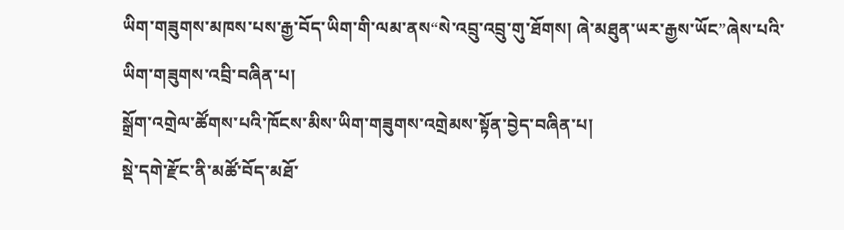ཡིག་གཟུགས་མཁས་པས་རྒྱ་བོད་ཡིག་གི་ལམ་ནས“སེ་འབྲུ་འབྲུ་གུ་ཐོགས། ཞེ་མཐུན་ཡར་རྒྱས་ཡོང”ཞེས་པའི་ཡིག་གཟུགས་འབྲི་བཞིན་པ།
སྒྲོག་འགྲེལ་ཚོགས་པའི་ཁོངས་མིས་ཡིག་གཟུགས་འགྲེམས་སྟོན་བྱེད་བཞིན་པ།
སྡེ་དགེ་རྫོང་ནི་མཚོ་བོད་མཐོ་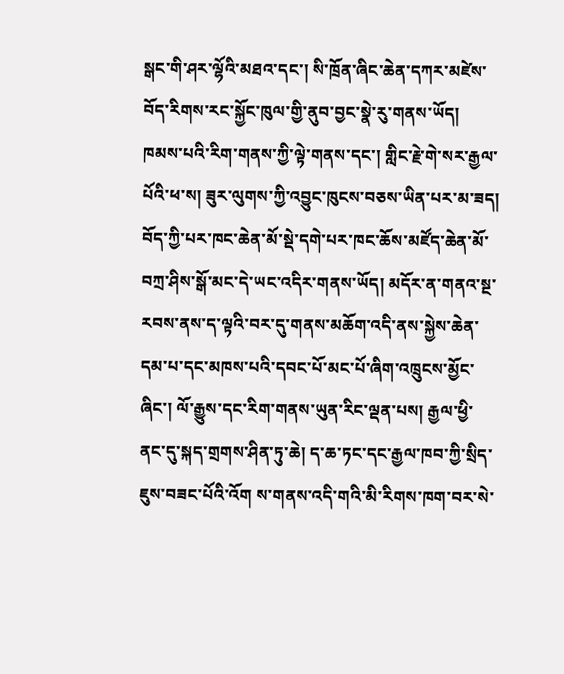སྒང་གི་ཤར་ལྷོའི་མཐའ་དང་། སི་ཁྲོན་ཞིང་ཆེན་དཀར་མཛེས་བོད་རིགས་རང་སྐྱོང་ཁུལ་གྱི་ནུབ་བྱང་སྣེ་རུ་གནས་ཡོད། ཁམས་པའི་རིག་གནས་ཀྱི་ལྟེ་གནས་དང་། གླིང་རྗེ་གེ་སར་རྒྱལ་པོའི་ཕ་ས། ཟུར་ལུགས་ཀྱི་འབྱུང་ཁུངས་བཅས་ཡིན་པར་མ་ཟད། བོད་ཀྱི་པར་ཁང་ཆེན་མོ་སྡེ་དགེ་པར་ཁང་ཆོས་མཛོད་ཆེན་མོ་བཀྲ་ཤིས་སྒོ་མང་དེ་ཡང་འདིར་གནས་ཡོད། མདོར་ན་གནའ་སྔ་རབས་ནས་ད་ལྟའི་བར་དུ་གནས་མཆོག་འདི་ནས་སྐྱེས་ཆེན་དམ་པ་དང་མཁས་པའི་དབང་པོ་མང་པོ་ཞིག་འཁྲུངས་མྱོང་ཞིང་། ལོ་རྒྱུས་དང་རིག་གནས་ཡུན་རིང་ལྡན་པས། རྒྱལ་ཕྱི་ནང་དུ་སྐད་གྲགས་ཤིན་ཏུ་ཆེ། ད་ཆ་ཏང་དང་རྒྱལ་ཁབ་ཀྱི་སྲིད་ཇུས་བཟང་པོའི་འོག ས་གནས་འདི་གའི་མི་རིགས་ཁག་བར་སེ་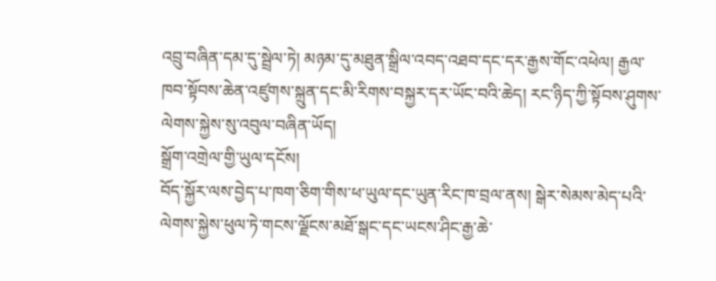འབྲུ་བཞིན་དམ་དུ་སྦྲེལ་ཏེ། མཉམ་དུ་མཐུན་སྒྲིལ་འབད་འཐབ་དང་དར་རྒྱས་གོང་འཕེལ། རྒྱལ་ཁབ་སྟོབས་ཆེན་འཛུགས་སྐྲུན་དང་མི་རིགས་བསྐྱར་དར་ཡོང་བའི་ཆེད། རང་ཉིད་ཀྱི་སྟོབས་ཤུགས་ལེགས་སྐྱེས་སུ་འབུལ་བཞིན་ཡོད།
སྒྲོག་འགྲེལ་གྱི་ཡུལ་དངོས།
བོད་སྐྱོར་ལས་བྱེད་པ་ཁག་ཅིག་གིས་ཕ་ཡུལ་དང་ཡུན་རིང་ཁ་བྲལ་ནས། སྒེར་སེམས་མེད་པའི་ལེགས་སྐྱེས་ཕུལ་ཏེ་གངས་ལྗོངས་མཐོ་སྒང་དང་ཡངས་ཤིང་རྒྱ་ཆེ་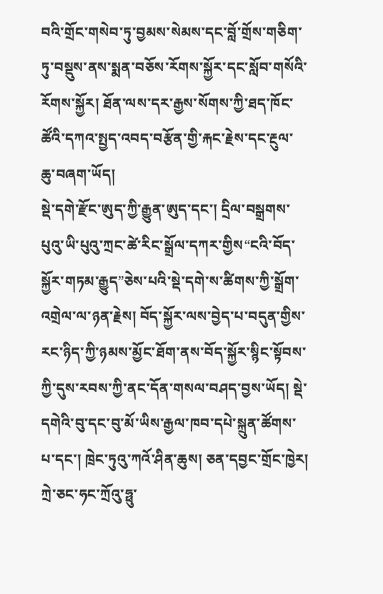བའི་གྲོང་གསེབ་ཏུ་བྱམས་སེམས་དང་བློ་གྲོས་གཅིག་ཏུ་བསྡུས་ནས་སྨན་བཅོས་རོགས་སྐྱོར་དང་སློབ་གསོའི་རོགས་སྐྱོར། ཐོན་ལས་དར་རྒྱས་སོགས་ཀྱི་ཐད་ཁོང་ཚོའི་དཀའ་སྤྱད་འབད་བརྩོན་གྱི་རྐང་རྗེས་དང་རྔུལ་ཆུ་བཞག་ཡོད།
སྡེ་དགེ་རྫོང་ཨུད་ཀྱི་རྒྱུན་ཨུད་དང་། དྲིལ་བསྒྲགས་པུའུ་ཡི་པུའུ་ཀྲང་ཚེ་རིང་སྒྲོལ་དཀར་གྱིས“ངའི་བོད་སྐྱོར་གཏམ་རྒྱུད”ཅེས་པའི་སྡེ་དགེ་ས་ཚིགས་ཀྱི་སྒྲོག་འགྲེལ་ལ་ཉན་རྗེས། བོད་སྐྱོར་ལས་བྱེད་པ་བདུན་གྱིས་རང་ཉིད་ཀྱི་ཉམས་མྱོང་ཐོག་ནས་བོད་སྐྱོར་སྙིང་སྟོབས་ཀྱི་དུས་རབས་ཀྱི་ནང་དོན་གསལ་བཤད་བྱས་ཡོད། སྡེ་དགེའི་བུ་དང་བུ་མོ་ཡིས་རྒྱལ་ཁབ་དཔེ་སྐྲུན་ཚོགས་པ་དང་། ཁྲེང་ཏུའུ་ཀའོ་ཤིན་ཆུས། ཅན་དབྱང་གྲོང་ཁྱེར། ཀྲེ་ཅང་ཧང་ཀྲོའུ་ཧྥུ་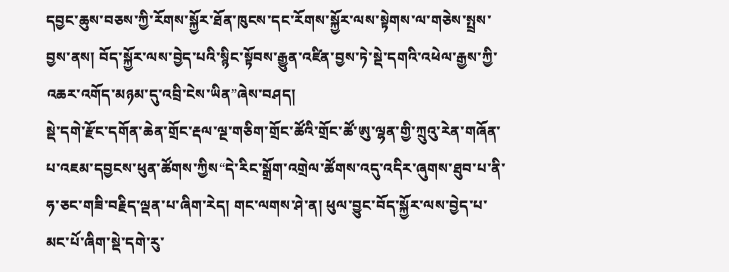དབྱང་ཆུས་བཅས་ཀྱི་རོགས་སྐྱོར་ཐོན་ཁུངས་དང་རོགས་སྐྱོར་ལས་སྟེགས་ལ་གཅེས་སྤྲས་བྱས་ནས། བོད་སྐྱོར་ལས་བྱེད་པའི་སྙིང་སྟོབས་རྒྱུན་འཛིན་བྱས་ཏེ་སྡེ་དགའི་འཕེལ་རྒྱས་ཀྱི་འཆར་འགོད་མཉམ་དུ་འབྲི་ངེས་ཡིན”ཞེས་བཤད།
སྡེ་དགེ་རྫོང་དགོན་ཆེན་གྲོང་རྡལ་ལྔ་གཅིག་གྲོང་ཚོའི་གྲོང་ཚོ་ཨུ་ལྷན་གྱི་ཀྲུའུ་རེན་གཞོན་པ་འཇམ་དབྱངས་ཕུན་ཚོགས་ཀྱིས“དེ་རིང་སྒྲོག་འགྲེལ་ཚོགས་འདུ་འདིར་ཞུགས་ཐུབ་པ་ནི་ཧ་ཅང་གཟི་བརྗིད་ལྡན་པ་ཞིག་རེད། གང་ལགས་ཤེ་ན། ཕུལ་བྱུང་བོད་སྐྱོར་ལས་བྱེད་པ་མང་པོ་ཞིག་སྡེ་དགེ་རུ་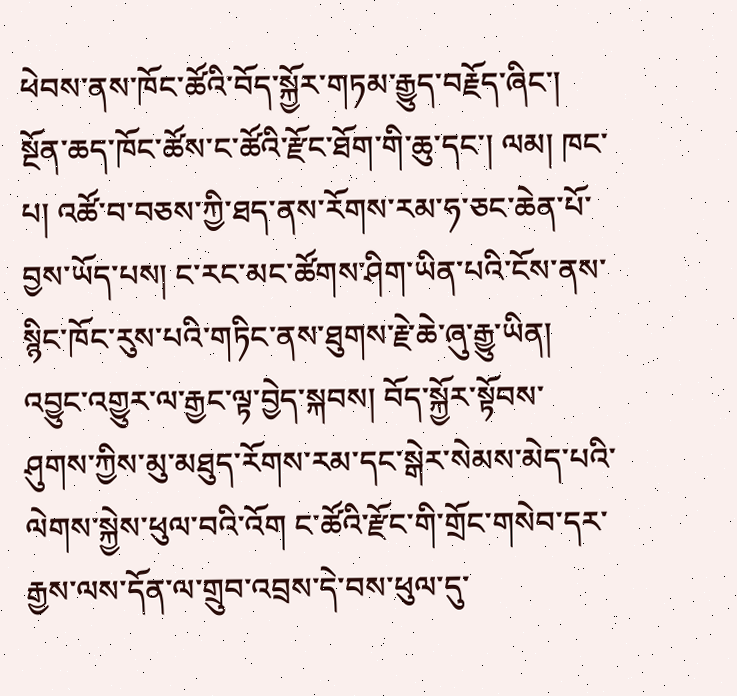ཕེབས་ནས་ཁོང་ཚོའི་བོད་སྐྱོར་གཏམ་རྒྱུད་བརྗོད་ཞིང་། སྔོན་ཆད་ཁོང་ཚོས་ང་ཚོའི་རྫོང་ཐོག་གི་ཆུ་དང་། ལམ། ཁང་པ། འཚོ་བ་བཅས་ཀྱི་ཐད་ནས་རོགས་རམ་ཧ་ཅང་ཆེན་པོ་བྱས་ཡོད་པས། ང་རང་མང་ཚོགས་ཤིག་ཡིན་པའི་ངོས་ནས་སྙིང་ཁོང་རུས་པའི་གཏིང་ནས་ཐུགས་རྗེ་ཆེ་ཞུ་རྒྱུ་ཡིན། འབྱུང་འགྱུར་ལ་རྒྱང་ལྟ་བྱེད་སྐབས། བོད་སྐྱོར་སྟོབས་ཤུགས་ཀྱིས་མུ་མཐུད་རོགས་རམ་དང་སྒེར་སེམས་མེད་པའི་ལེགས་སྐྱེས་ཕུལ་བའི་འོག ང་ཚོའི་རྫོང་གི་གྲོང་གསེབ་དར་རྒྱས་ལས་དོན་ལ་གྲུབ་འབྲས་དེ་བས་ཕུལ་དུ་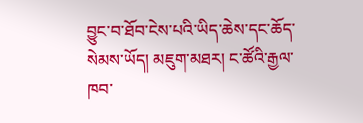བྱུང་བ་ཐོབ་ངེས་པའི་ཡིད་ཆེས་དང་ཆོད་སེམས་ཡོད། མཇུག་མཐར། ང་ཚོའི་རྒྱལ་ཁབ་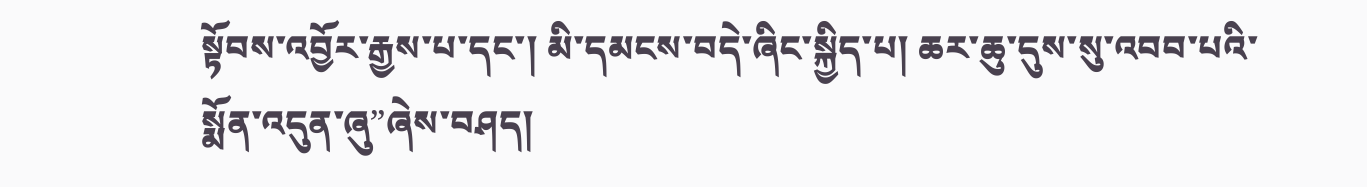སྟོབས་འབྱོར་རྒྱས་པ་དང་། མི་དམངས་བདེ་ཞིང་སྐྱིད་པ། ཆར་ཆུ་དུས་སུ་འབབ་པའི་སྨོན་འདུན་ཞུ”ཞེས་བཤད།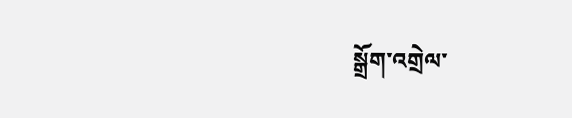སྒྲོག་འགྲེལ་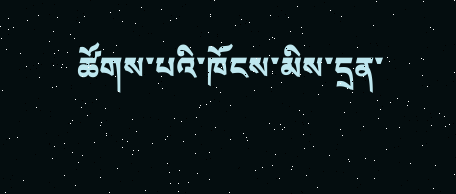ཚོགས་པའི་ཁོངས་མིས་དྲན་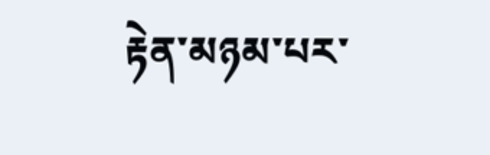རྟེན་མཉམ་པར་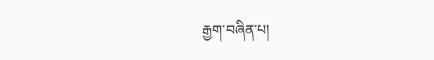རྒྱག་བཞིན་པ།